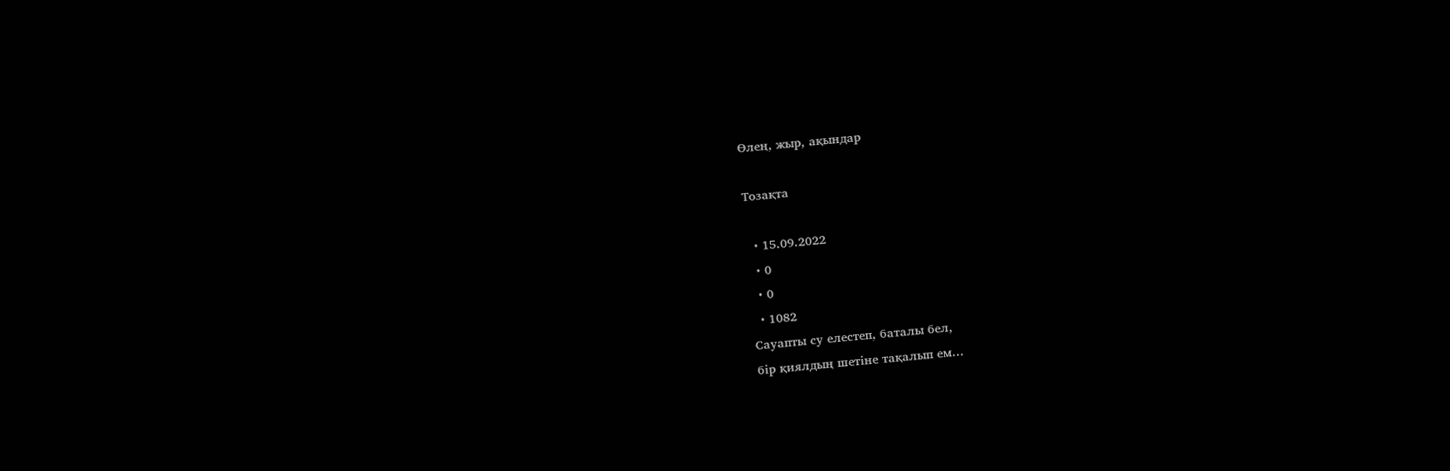Өлең, жыр, ақындар

Тозақта

  • 15.09.2022
  • 0
  • 0
  • 1082
Сауапты су елестеп, баталы бел,
бір қиялдың шетіне тақалып ем...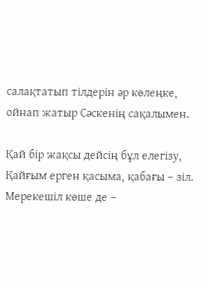салақтатып тілдерін әр көлеңке,
ойнап жатыр Сәскенің сақалымен.

Қай бір жақсы дейсің бұл елегізу,
Қайғым ерген қасыма, қабағы – зіл.
Мерекешіл көше де –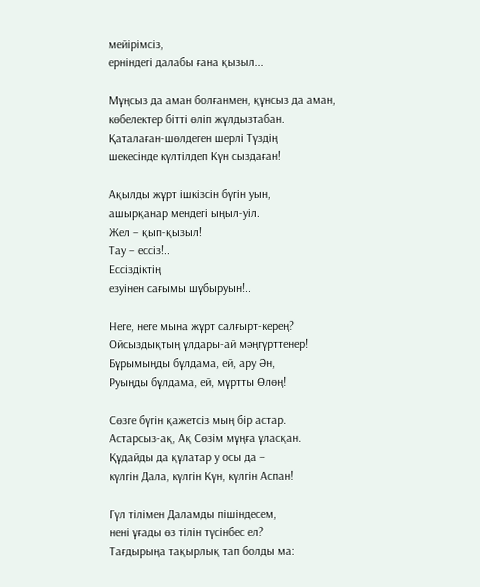мейірімсіз,
ерніндегі далабы ғана қызыл...

Мұңсыз да аман болғанмен, құнсыз да аман,
көбелектер бітті өліп жұлдызтабан.
Қаталаған-шөлдеген шерлі Түздің
шекесінде күлтілдеп Күн сыздаған!

Ақылды жұрт ішкізсін бүгін уын,
ашырқанар мендегі ыңыл-уіл.
Жел – қып-қызыл!
Тау – ессіз!..
Ессіздіктің
езуінен сағымы шұбыруын!..

Неге, неге мына жұрт салғырт-керең?
Ойсыздықтың ұлдары-ай мәңгүрттенер!
Бұрымыңды бұлдама, ей, ару Ән,
Руыңды бұлдама, ей, мұртты Өлөң!

Сөзге бүгін қажетсіз мың бір астар.
Астарсыз-ақ, Ақ Сөзім мұңға ұласқан.
Құдайды да құлатар у осы да –
күлгін Дала, күлгін Күн, күлгін Аспан!

Гүл тілімен Даламды пішіндесем,
нені ұғады өз тілін түсінбес ел?
Тағдырыңа тақырлық тап болды ма: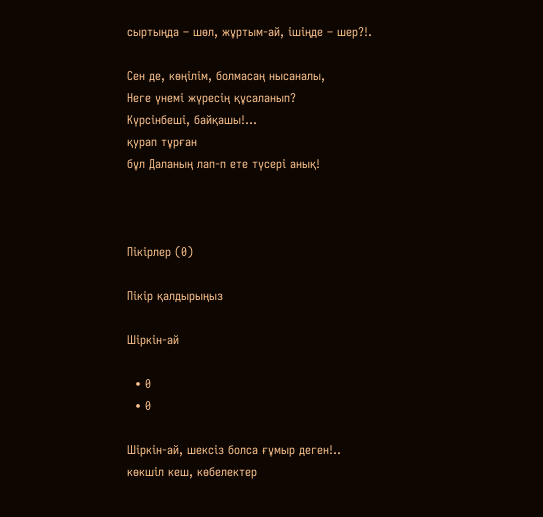сыртыңда – шөл, жұртым-ай, ішіңде – шер?!.

Сен де, көңілім, болмасаң нысаналы,
Неге үнемі жүресің құсаланып?
Күрсінбеші, байқашы!...
қурап тұрған
бұл Даланың лап-п ете түсері анық!



Пікірлер (0)

Пікір қалдырыңыз

Шіркін-ай

  • 0
  • 0

Шіркін-ай, шексіз болса ғұмыр деген!..
көкшіл кеш, көбелектер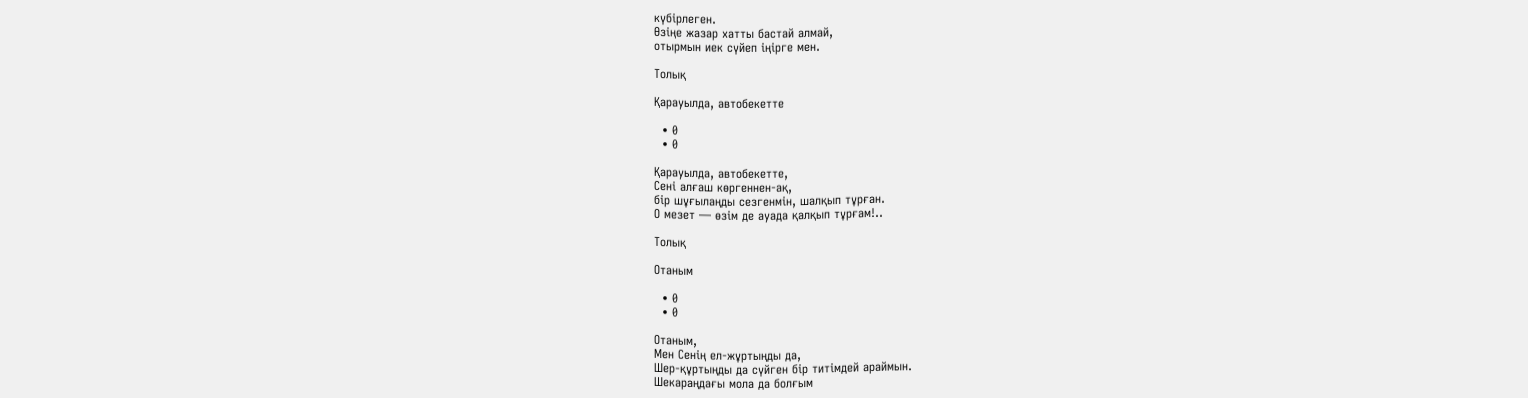күбірлеген.
Өзіңе жазар хатты бастай алмай,
отырмын иек сүйеп іңірге мен.

Толық

Қарауылда, автобекетте

  • 0
  • 0

Қарауылда, автобекетте,
Сені алғаш көргеннен-ақ,
бір шұғылаңды сезгенмін, шалқып тұрған.
О мезет — өзім де ауада қалқып тұрғам!..

Толық

Отаным

  • 0
  • 0

Отаным,
Мен Сенің ел-жұртыңды да,
Шер-құртыңды да сүйген бір титімдей араймын.
Шекараңдағы мола да болғым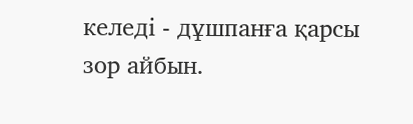келеді - дұшпанға қарсы зор айбын.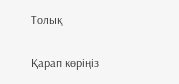Толық

Қарап көріңіз